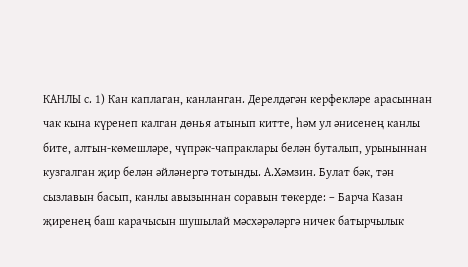КАНЛЫ с. 1) Кан каплаган, канланган. Дерелдәгән керфекләре арасыннан чак кына күренеп калган дөнья атынып китте, һәм ул әнисенең канлы бите, алтын-көмешләре, чүпрәк-чапраклары белән буталып, урыныннан кузгалган җир белән әйләнергә тотынды. А.Хәмзин. Булат бәк, тән сызлавын басып, канлы авызыннан соравын төкерде: – Барча Казан җиренең баш карачысын шушылай мәсхәрәләргә ничек батырчылык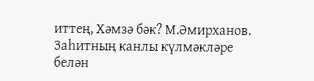иттең, Хәмзә бәк? М.Әмирханов. Заһитның канлы күлмәкләре белән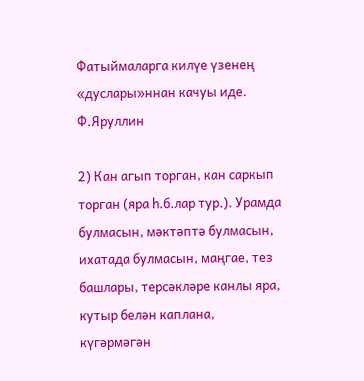Фатыймаларга килүе үзенең «дуслары»ннан качуы иде. Ф.Яруллин

2) Кан агып торган, кан саркып торган (яра һ.б.лар тур.). Урамда булмасын, мәктәптә булмасын, ихатада булмасын, маңгае, тез башлары, терсәкләре канлы яра, кутыр белән каплана, күгәрмәгән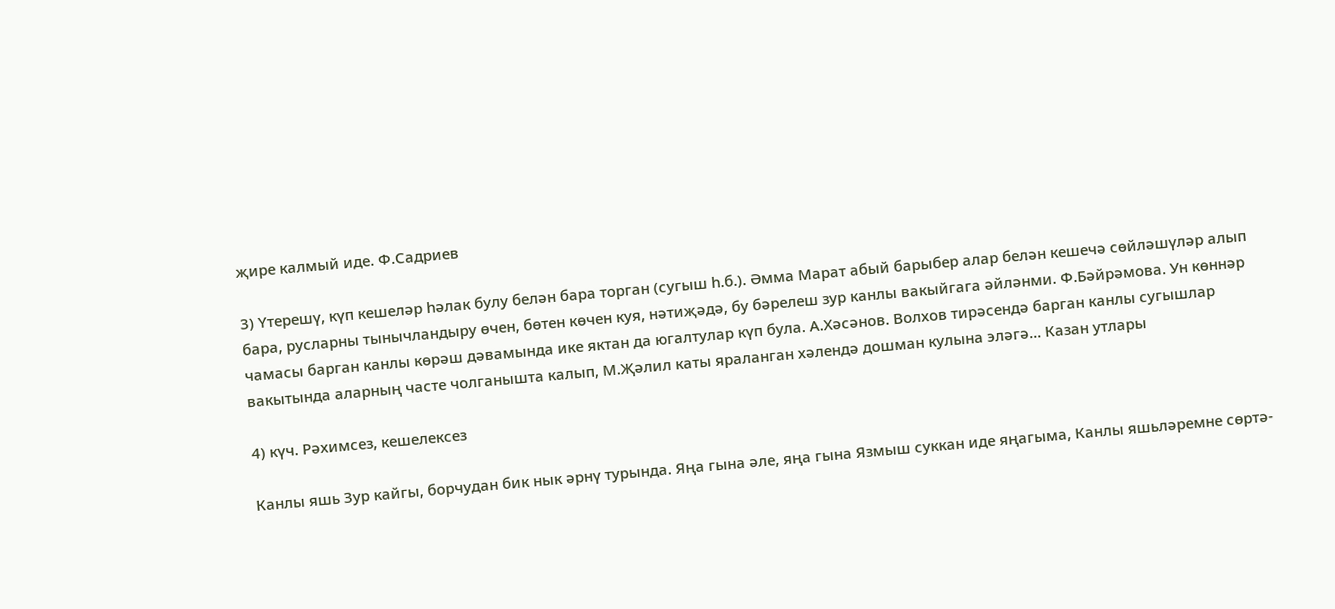җире калмый иде. Ф.Садриев

3) Үтерешү, күп кешеләр һәлак булу белән бара торган (сугыш һ.б.). Әмма Марат абый барыбер алар белән кешечә сөйләшүләр алып бара, русларны тынычландыру өчен, бөтен көчен куя, нәтиҗәдә, бу бәрелеш зур канлы вакыйгага әйләнми. Ф.Бәйрәмова. Ун көннәр чамасы барган канлы көрәш дәвамында ике яктан да югалтулар күп була. А.Хәсәнов. Волхов тирәсендә барган канлы сугышлар вакытында аларның часте чолганышта калып, М.Җәлил каты яраланган хәлендә дошман кулына эләгә... Казан утлары

4) күч. Рәхимсез, кешелексез

Канлы яшь Зур кайгы, борчудан бик нык әрнү турында. Яңа гына әле, яңа гына Язмыш суккан иде яңагыма, Канлы яшьләремне сөртә-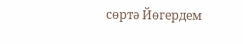сөртә Йөгердем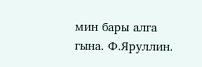мин бары алга гына. Ф.Яруллин.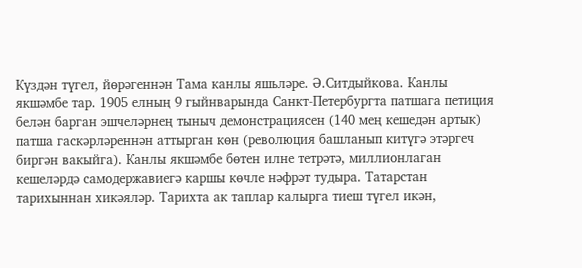Күздән түгел, йөрәгеннән Тама канлы яшьләре. Ә.Ситдыйкова. Канлы якшәмбе тар. 1905 елның 9 гыйнварында Санкт-Петербургта патшага петиция белән барган эшчеләрнең тыныч демонстрациясен (140 мең кешедән артык) патша гаскәрләреннән аттырган көн (революция башланып китүгә этәргеч биргән вакыйга). Канлы якшәмбе бөтен илне тетрәтә, миллионлаган кешеләрдә самодержавиегә каршы көчле нәфрәт тудыра. Татарстан тарихыннан хикәяләр. Тарихта ак таплар калырга тиеш түгел икән,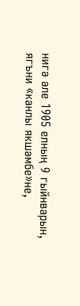нигә әле 1905 елның 9 гыйнварын, ягъни «канлы якшәмбе»не,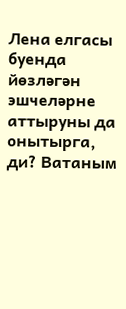Лена елгасы буенда йөзләгән эшчеләрне аттыруны да онытырга, ди? Ватаным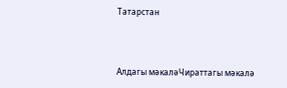Татарстан



Алдагы мәкаләЧираттагы мәкалә